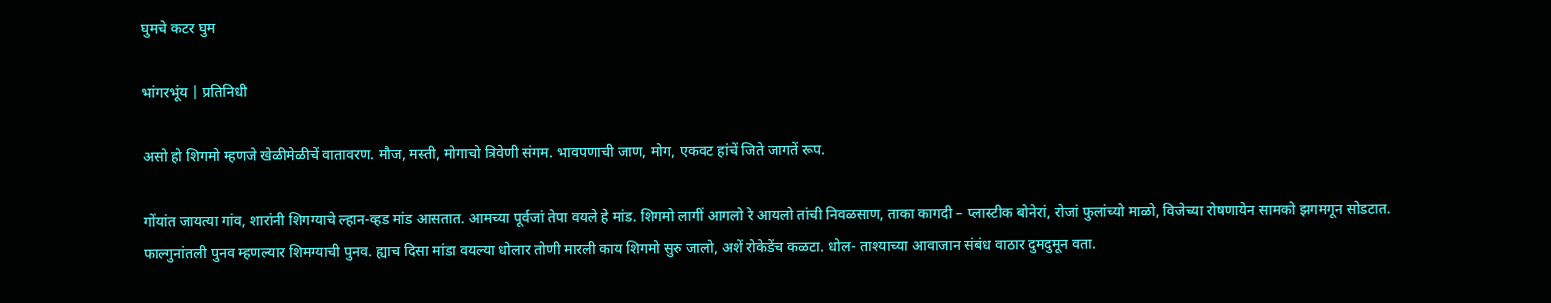घुमचे कटर घुम

भांगरभूंय | प्रतिनिधी

असो हो शिगमो म्हणजे खेळीमेळीचें वातावरण. मौज, मस्ती, मोगाचो त्रिवेणी संगम. भावपणाची जाण, मोग, एकवट हांचें जिते जागतें रूप.

गोंयांत जायत्या गांव, शारांनी शिगग्याचे ल्हान-व्हड मांड आसतात. आमच्या पूर्वजां तेपा वयले हे मांड. शिगमो लागीं आगलो रे आयलो तांची निवळसाण, ताका कागदी – प्लास्टीक बोनेरां, रोजां फुलांच्यो माळो, विजेच्या रोषणायेन सामको झगमगून सोडटात.
फाल्गुनांतली पुनव म्हणल्यार शिमग्याची पुनव. ह्याच दिसा मांडा वयल्या धोलार तोणी मारली काय शिगमो सुरु जालो, अशें रोकेडेंच कळटा. धोल- ताश्याच्या आवाजान संबंध वाठार दुमदुमून वता.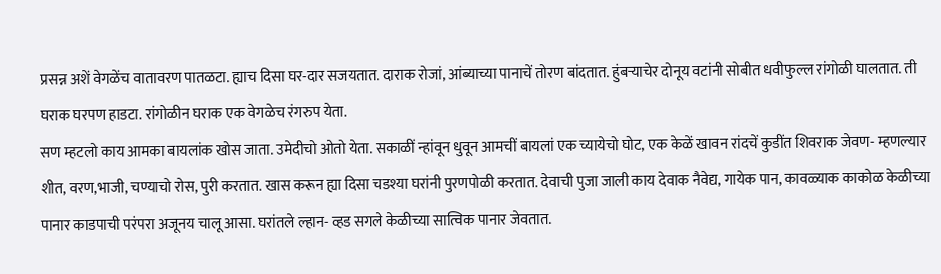प्रसन्न अशें वेगळेंच वातावरण पातळटा. ह्याच दिसा घर-दार सजयतात. दाराक रोजां, आंब्याच्या पानाचें तोरण बांदतात. हुंबऱ्याचेर दोनूय वटांनी सोबीत धवीफुल्ल रांगोळी घालतात. ती घराक घरपण हाडटा. रांगोळीन घराक एक वेगळेच रंगरुप येता.
सण म्हटलो काय आमका बायलांक खोस जाता. उमेदीचो ओतो येता. सकाळीं न्हांवून धुवून आमचीं बायलां एक च्यायेचो घोट, एक केळें खावन रांदचें कुडींत शिवराक जेवण- म्हणल्यार शीत, वरण,भाजी, चण्याचो रोस, पुरी करतात. खास करून ह्या दिसा चडश्या घरांनी पुरणपोळी करतात. देवाची पुजा जाली काय देवाक नैवेद्य, गायेक पान, कावळ्याक काकोळ केळीच्या पानार काडपाची परंपरा अजूनय चालू आसा. घरांतले ल्हान- व्हड सगले केळीच्या सात्विक पानार जेवतात.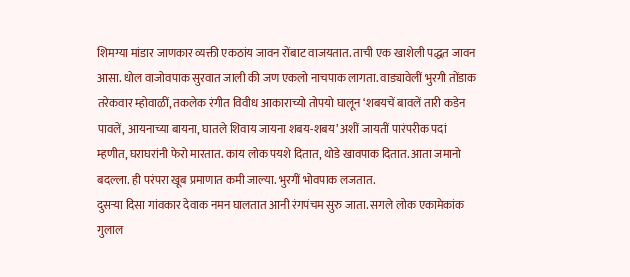शिमग्या मांडार जाणकार व्यक्ती एकठांय जावन रोंबाट वाजयतात. ताची एक खाशेली पद्धत जावन आसा. धोल वाजोवपाक सुरवात जाली की जण एकलो नाचपाक लागता. वाड्यावेलीं भुरगी तोंडाक तरेकवार म्होवाळीं, तकलेक रंगीत विवीध आकाराच्यो तोपयो घालून ‘शबयचें बावलें तारी कडेन पावलें, आयनाच्या बायना, घातले शिवाय जायना शबय-शबय’ अशीं जायतीं पारंपरीक पदां म्हणीत, घराघरांनी फेरो मारतात. काय लोक पयशे दितात, थोडे खावपाक दितात. आता जमानो बदल्ला. ही परंपरा खूब प्रमाणात कमी जाल्या. भुरगीं भोवपाक लजतात.
दुसऱ्या दिसा गांवकार देवाक नमन घालतात आनी रंगपंचम सुरु जाता. सगले लोक एकामेकांक गुलाल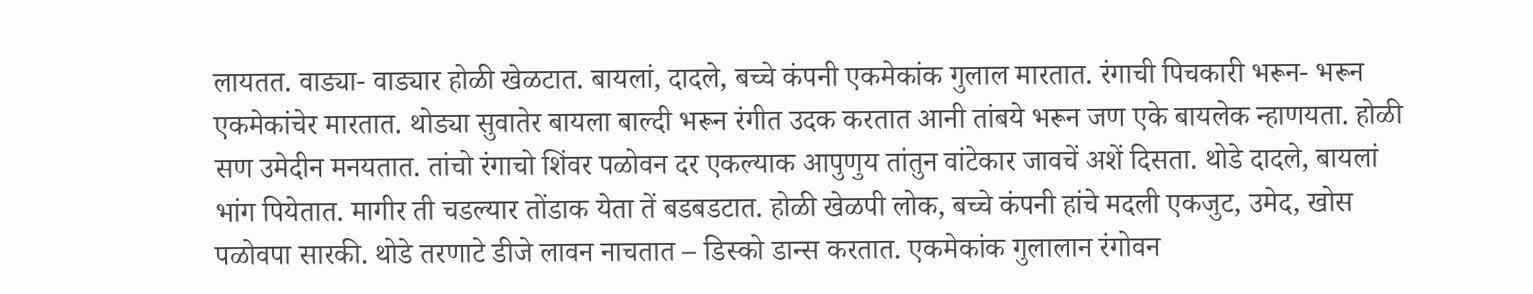लायतत. वाड्या- वाड्यार होळी खेळटात. बायलां, दादले, बच्चे कंपनी एकमेकांक गुलाल मारतात. रंगाची पिचकारी भरून- भरून एकमेकांचेर मारतात. थोड्या सुवातेर बायला बाल्दी भरून रंगीत उदक करतात आनी तांबये भरून जण एके बायलेक न्हाणयता. होळी सण उमेदीन मनयतात. तांचो रंगाचो शिंवर पळोवन दर एकल्याक आपुणुय तांतुन वांटेकार जावचें अशें दिसता. थोडे दादले, बायलां भांग पियेतात. मागीर ती चडल्यार तोंडाक येता तें बडबडटात. होळी खेळपी लोक, बच्चे कंपनी हांचे मदली एकजुट, उमेद, खोस पळोवपा सारकी. थोडे तरणाटे डीजे लावन नाचतात – डिस्को डान्स करतात. एकमेकांक गुलालान रंगोवन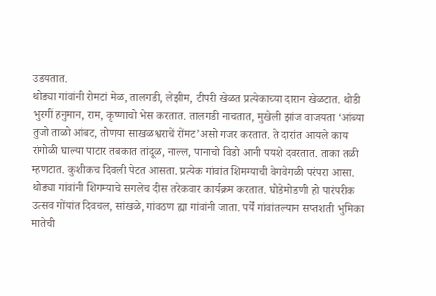उडयतात.
थोड्या गांवांनी रोमटां मेळ, तालगडी, लेझीम, टीपरी खेळत प्रत्येकाच्या दारान खेळटात. थोडी भुरगीं हनुमान, राम, कृष्णाचो भेस करतात. तालगडी नाचतात, मुखेली झांज वाजयता ‘आंब्या तुजो ताळो आंबट, तोणया साखळश्वराचें रोंमट’असो गजर करतात. ते दारांत आयले काय रांगोळी घाल्या पाटार तबकात तांदूळ, नाल्ल, पानाचो विडो आनी पयशे दवरतात. ताका तळी म्हणटात. कुशीकच दिवली पेटत आसता. प्रत्येक गांवांत शिमग्याची वेगवेगळी परंपरा आसा.
थोड्या गांवांनी शिगम्याचे सगलेच दीस तरेकवार कार्यक्रम करतात. घोडेमोडणी हो पारंपरीक उत्सव गोंयांत दिवचल, सांखळे, गांवठण ह्या गांवांनी जाता. पर्यें गांवांतल्यान सप्तशती भुमिका मातेची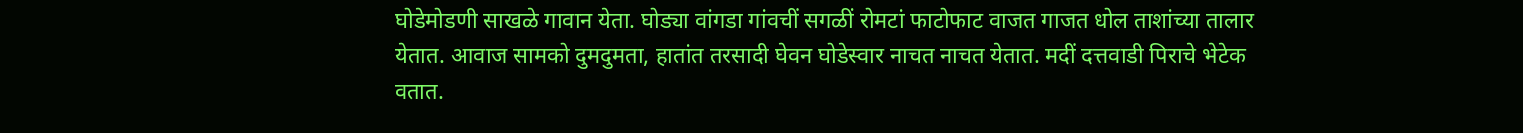घोडेमोडणी साखळे गावान येता. घोड्या वांगडा गांवचीं सगळीं रोमटां फाटोफाट वाजत गाजत धोल ताशांच्या तालार येतात. आवाज सामको दुमदुमता, हातांत तरसादी घेवन घोडेस्वार नाचत नाचत येतात. मदीं दत्तवाडी पिराचे भेटेक वतात.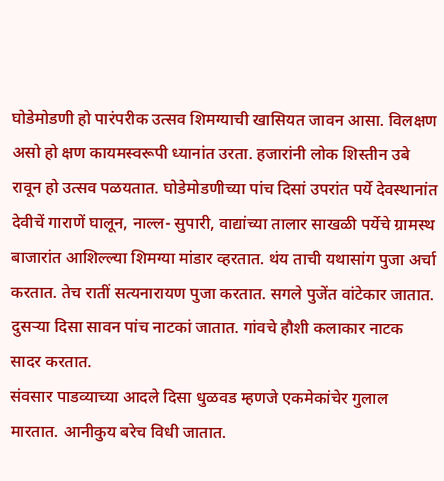घोडेमोडणी हो पारंपरीक उत्सव शिमग्याची खासियत जावन आसा. विलक्षण असो हो क्षण कायमस्वरूपी ध्यानांत उरता. हजारांनी लोक शिस्तीन उबे रावून हो उत्सव पळयतात. घोडेमोडणीच्या पांच दिसां उपरांत पर्ये देवस्थानांत देवीचें गाराणें घालून, नाल्ल- सुपारी, वाद्यांच्या तालार साखळी पर्येचे ग्रामस्थ बाजारांत आशिल्ल्या शिमग्या मांडार व्हरतात. थंय ताची यथासांग पुजा अर्चा करतात. तेच रातीं सत्यनारायण पुजा करतात. सगले पुजेंत वांटेकार जातात. दुसऱ्या दिसा सावन पांच नाटकां जातात. गांवचे हौशी कलाकार नाटक सादर करतात.
संवसार पाडव्याच्या आदले दिसा धुळवड म्हणजे एकमेकांचेर गुलाल मारतात. आनीकुय बरेच विधी जातात.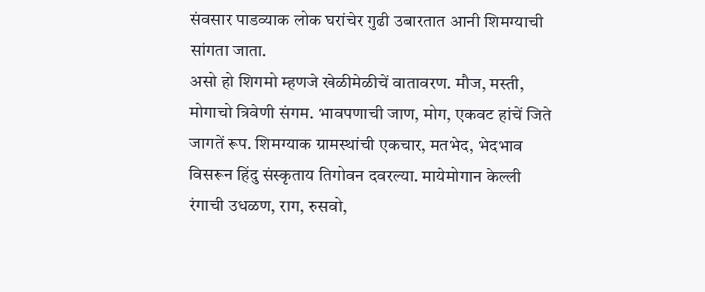संवसार पाडव्याक लोक घरांचेर गुढी उबारतात आनी शिमग्याची सांगता जाता.
असो हो शिगमो म्हणजे खेळीमेळीचें वातावरण. मौज, मस्ती, मोगाचो त्रिवेणी संगम. भावपणाची जाण, मोग, एकवट हांचें जिते जागतें रूप. शिमग्याक ग्रामस्थांची एकचार, मतभेद, भेदभाव विसरून हिंदु संस्कृताय तिगोवन दवरल्या. मायेमोगान केल्ली रंगाची उधळण, राग, रुसवो,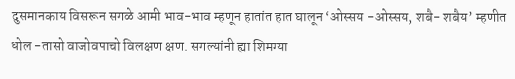दुसमानकाय विसरून सगळे आमी भाव-भाव म्हणून हातांत हात घालून ‘ओस्सय -ओस्सय, शबै- शबैय’ म्हणीत धोल -तासो वाजोवपाचो विलक्षण क्षण. सगल्यांनी ह्या शिमग्या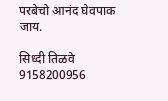परबेचो आनंद घेवपाक जाय.

सिध्दी तिळवे
9158200956